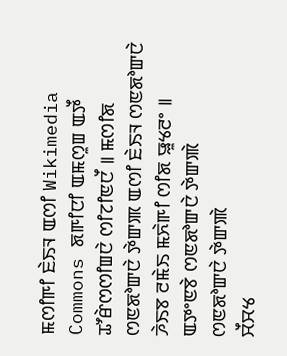ꯃꯁꯤꯒꯤ ꯐꯥꯏꯜ ꯑꯁꯤ Wikimedia Commons ꯗꯒꯤꯅꯤ ꯑꯃꯁꯨꯡ ꯑꯇꯩ ꯊꯧꯔꯥꯁꯁꯤꯡꯅꯥ ꯁꯤꯖꯤꯟꯅꯩ ꯫ ꯃꯁꯤꯗ ꯁꯟꯗꯣꯛꯅꯥ ꯇꯥꯛꯄ ꯑꯁꯤ ꯐꯥꯏꯜ ꯁꯟꯗꯣꯛꯅꯥ ꯍꯥꯏꯕ ꯂꯃꯥꯏ ꯃꯈꯥꯒꯤ ꯁꯤꯗ ꯎꯨꯠꯂꯦ ꯫
ꯑꯇꯦꯟꯕꯥ ꯁꯟꯗꯣꯛꯅꯥ ꯇꯥꯛꯄꯥ
ꯁꯟꯗꯣꯛꯅꯥ ꯇꯥꯛꯄꯥ
ꯆꯩꯆꯠ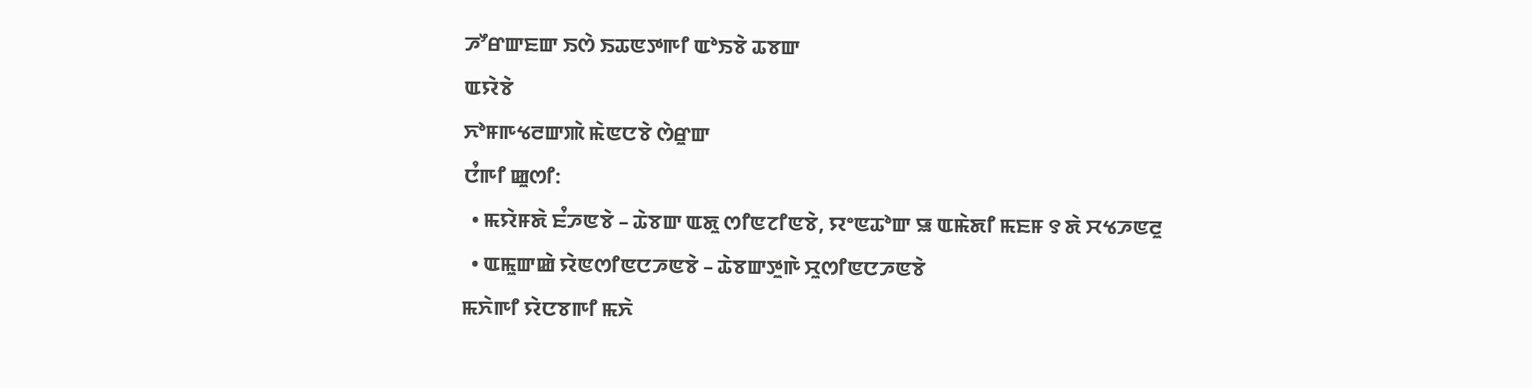ꯍꯧꯔꯛꯐꯛ ꯏꯁꯥ ꯏꯊꯟꯇꯒꯤ ꯑꯣꯏꯕꯥ ꯊꯕꯛ
ꯑꯌꯥꯕꯥ
ꯈꯣꯝꯒꯠꯂꯛꯄꯥ ꯃꯥꯟꯅꯕꯥ ꯁꯥꯔꯨꯛ
ꯅꯪꯒꯤ ꯀꯨꯁꯤ:
  • ꯃꯌꯥꯝꯗꯥ ꯐꯪꯍꯟꯕꯥ – ꯊꯥꯕꯛ ꯑꯗꯨ ꯁꯤꯟꯖꯤꯟꯕꯥ, ꯌꯦꯟꯊꯣꯛ ꯎ ꯑꯃꯥꯗꯤ ꯃꯐꯝ ꯱ ꯗꯥ ꯆꯠꯍꯟꯂꯨ
  • ꯑꯃꯨꯛꯀꯥ ꯌꯥꯟꯁꯤꯟꯅꯍꯟꯕꯥ – ꯊꯥꯕꯛꯇꯨꯒꯥ ꯆꯨꯁꯤꯟꯅꯍꯟꯕꯥ
ꯃꯈꯥꯒꯤ ꯌꯥꯅꯕꯒꯤ ꯃꯈꯥ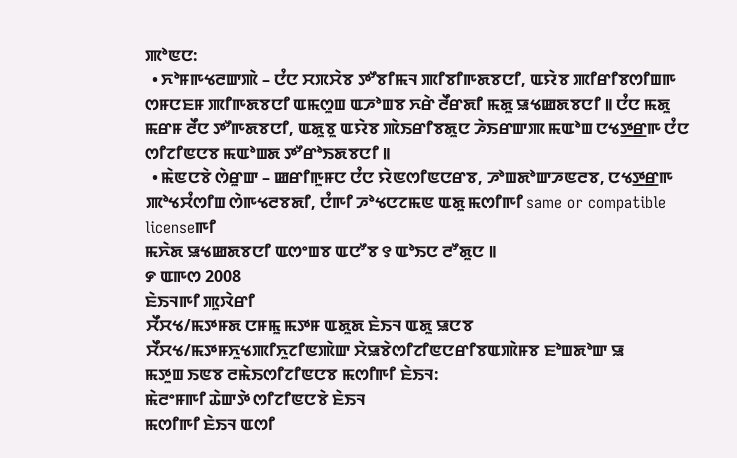ꯄꯣꯟꯅ:
  • ꯈꯣꯝꯒꯠꯂꯛꯄꯥ – ꯅꯪꯅ ꯆꯞꯆꯥꯕ ꯇꯧꯕꯤꯃꯜ ꯄꯤꯕꯤꯒꯗꯕꯅꯤ, ꯑꯌꯥꯕ ꯄꯤꯔꯤꯕꯁꯤꯡꯒ ꯁꯝꯅꯐꯝ ꯄꯤꯒꯗꯕꯅꯤ ꯑꯃꯁꯨꯡ ꯑꯍꯣꯡꯕ ꯈꯔꯥ ꯂꯩꯔꯗꯤ ꯃꯗꯨ ꯎꯠꯀꯗꯕꯅꯤ ꯫ ꯅꯪꯅ ꯃꯗꯨ ꯃꯔꯝ ꯂꯩꯅ ꯇꯧꯒꯗꯕꯅꯤ, ꯑꯗꯨꯕꯨ ꯑꯌꯥꯕ ꯄꯥꯏꯔꯤꯕꯗꯨꯅ ꯍꯥꯏꯔꯛꯄ ꯃꯑꯣꯡ ꯅꯠꯇ꯭ꯔꯒ ꯅꯪꯅ ꯁꯤꯖꯤꯟꯅꯕ ꯃꯑꯣꯡꯗ ꯇꯧꯔꯣꯏꯗꯕꯅꯤ ꯫
  • ꯃꯥꯟꯅꯕꯥ ꯁꯥꯔꯨꯛ – ꯀꯔꯤꯒꯨꯝꯅ ꯅꯪꯅ ꯌꯥꯟꯁꯤꯟꯅꯔꯕ, ꯍꯣꯡꯗꯣꯛꯍꯟꯂꯕ, ꯅꯠꯇ꯭ꯔꯒ ꯄꯣꯠꯆꯪꯁꯤꯡ ꯁꯥꯒꯠꯂꯕꯗꯤ, ꯅꯪꯒꯤ ꯍꯣꯠꯅꯖꯃꯟ ꯑꯗꯨ ꯃꯁꯤꯒꯤ same or compatible licenseꯒꯤ
ꯃꯈꯥꯗ ꯎꯠꯀꯗꯕꯅꯤ ꯑꯁꯦꯡꯕ ꯑꯅꯧꯕ ꯱ ꯑꯣꯏꯅ ꯂꯧꯗꯨꯅ ꯫
꯸ ꯑꯒꯁ 2008
ꯐꯥꯏꯜꯒꯤ ꯄꯨꯋꯥꯔꯤ
ꯆꯩꯆꯠ/ꯃꯇꯝꯗ ꯅꯝꯃꯨ ꯃꯇꯝ ꯑꯗꯨꯗ ꯐꯥꯏꯜ ꯑꯗꯨ ꯎꯅꯕ
ꯆꯩꯆꯠ/ꯃꯇꯝꯈꯨꯠꯄꯤꯈꯨꯖꯤꯟꯄꯥꯛ ꯆꯥꯎꯕꯥꯁꯤꯖꯤꯟꯅꯔꯤꯕꯑꯄꯥꯝꯕ ꯐꯣꯡꯗꯣꯛ ꯎ
ꯃꯇꯨꯡ ꯏꯟꯕ ꯂꯃꯥꯏꯁꯤꯖꯤꯟꯅꯕ ꯃꯁꯤꯒꯤ ꯐꯥꯏꯜ:
ꯃꯥꯂꯦꯝꯒꯤ ꯊꯥꯛꯇꯥ ꯁꯤꯖꯤꯟꯅꯕꯥ ꯐꯥꯏꯜ
ꯃꯁꯤꯒꯤ ꯐꯥꯏꯜ ꯑꯁꯤ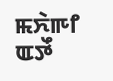ꯃꯈꯥꯒꯤ ꯑꯇꯩ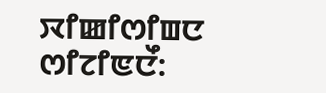ꯋꯤꯀꯤꯁꯤꯡꯅ ꯁꯤꯖꯤꯟꯅꯩ: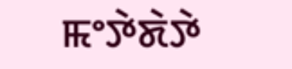ꯃꯦꯇꯥꯗꯥꯇꯥ